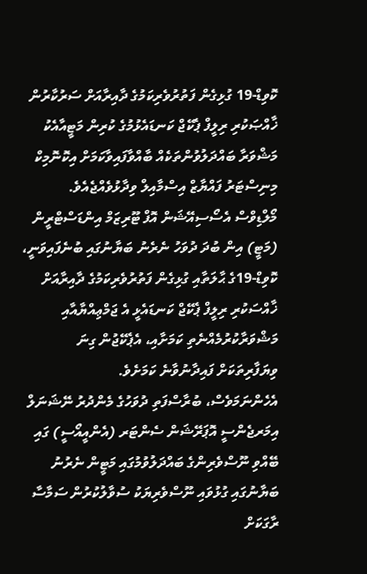ކޮވިޑް-19 ގުޅިގެން ފަތުރުވެރިކަމުގެ ދާއިރާއަށް ސަރުކާރުން ޚާއްޞަކުރި ރިލީފް ޕެކޭޖް ކަނޑައެޅުމުގެ ކުރިން މަޓީއާއެކު މަޝްވަރާ ބައްދަލުވުންތަކެއް ބާއްވާފައިވާކަމަށް އިކޮނޮމިކް މިނިސްޓަރު ފައްޔާޒް އިސްމާއިލް ވިދާޅުވެއްޖެއެވެ.
މޯލްޑިވްސް އެސޯސިއޭޝަން އޮފް ޓޫރިޒަމް އިންޑަސްޓްރީން (މަޓީ) އިން ބުދަ ދުވަހު ނެރެނު ބަޔާނުގައި ބުނެފައިވަނީ، ކޮވިޑް-19ގެ ޙާލަތާއި ގުޅިގެން ފަތުރުވެރިކަމުގެ ދާއިރާއަށް ޚާއްސަކުރި ރިލީފް ޕެކޭޖް ކަނޑައެޅީ އެ ޖަމްޢިއްޔާއާއި މަޝްވަރާކުރުމެއްނެތި ކަމަށާއި، އެޕެކޭޖުން ގިނަ ވިޔަފާރިތަކަށް ފައިދާނުވާނެ ކަމަށެވެ.
އެހެންނަމަވެސް، ބުރާސްފަތި ދުވަހުގެ މެންދުރު ނޭޝަނަލް އިމަރޖެންސީ އޮޕަރޭޝަން ސެންޓަރ (އެންއީއޯސީ) ގައި ބޭއްވި ނޫސްވެރިންގެ ބައްދަލުވުމުގައި މަޓީން ނެރުނު ބަޔާނުގައި ގުޅުވައި ނޫސްވެރިޔަކު ސުވާލުކުރުން ސަމާސާ ރާގަކަށް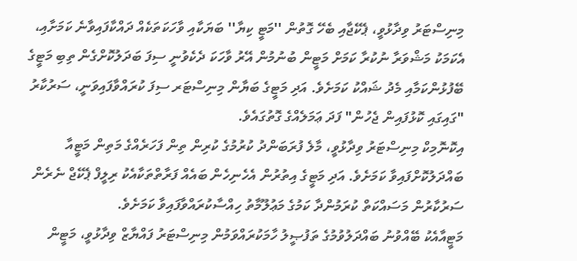މިނިސްޓަރު ވިދާޅުވީ، ޕެކޭޖާއި ބެހޭ ގޮތުން ''މަޓީ ކިޔާ'' ބަޔަކާއި ވާހަކަތަކެއް ދައްކާފައިވާނެ ކަމަށާއި، އެކަމަކު މަޝްވަރާ ނުކުރާ ކަމަށް މަޓީން ބުނުމުން އޭރު ވާހަކަ ދެކެވުނީ ސިފަ ބަދަލުކޮށްގެން ތިބި މަޓީގެ ބޭފުޅުންކަމާއި މެދު ޝައްކު ކަމަށެވެ. އަދި މަޓީގެ ބަޔާން މިނިސްޓަރ ސިފަ ކުރައްވާފައިވަނީ، ސަރުކާރު "ގައިގައި ކޮޅުފައިން ޖެހުން" ފަދަ ޢަމަލެއްގެ ގޮތުގައެވެ.
އިކޮނޮމިކް މިނިސްޓަރު ވިދާޅުވީ، މާލެ ފުރަބަންދު ކުރުމުގެ ކުރިން ތިން ފަހަރެއްގެ މަތިން މަޓީއާ ބައްދަލުކޮށްފައިވާ ކަމަށެވެ. އަދި މަޓީގެ އިތުރުން އެހެނިހެން ބައެއް ފަރާތްތަކާއެކު ރިލީފް ޕެކޭޖް ނެރެން ސަރުކާރުން މަސައްކަތް ކުރަމުންދާ ކަމުގެ މަޢުލޫމާތު ހިއްސާކުރައްވާފައިވާ ކަމަށެވެ.
މަޓީއާއެކު ބޭއްވުނު ބައްދަލުވުމުގެ ތަފުޞީލު ހާމަކުރައްވަމުން މިނިސްޓަރު ފައްޔާޒް ވިދާޅުވީ، މަޓީން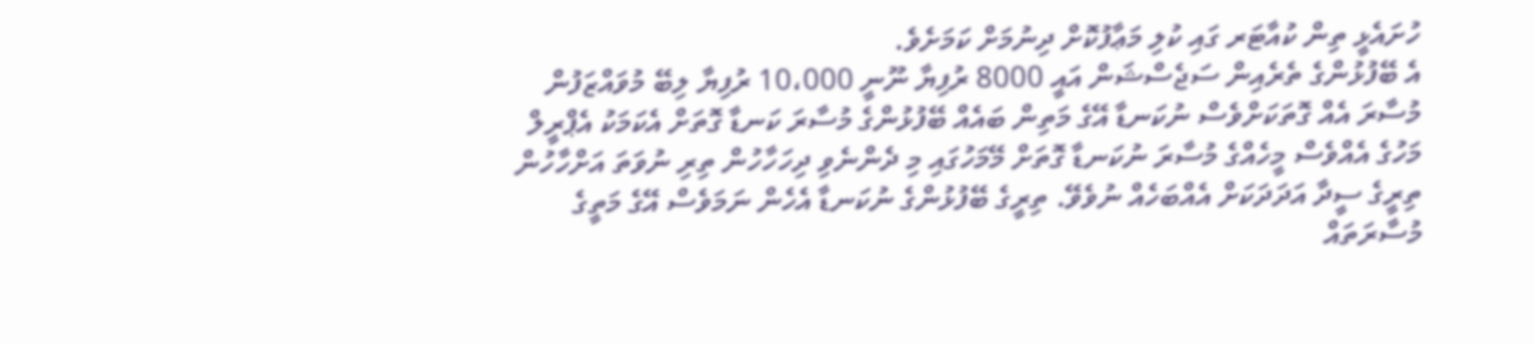ހުށައެޅީ ތިން ކުއާޓަރ ގައި ކުލި މަޢާފުކޮށް ދިނުމަށް ކަމަށެވެ.
އެ ބޭފުޅުންގެ ތެރެއިން ސަޖެސްޝަން އައީ 8000 ރުފިޔާ ނޫނީ 10،000 ރުފިޔާ ލިބޭ މުވައްޒަފުން މުސާރަ އެއް ގޮތަކަށްވެސް ނުކަނޑާ އޭގެ މަތިން ބައެއް ބޭފުޅުންގެ މުސާރަ ކަނޑާ ގޮތަށް އެކަމަކު އެޕްރީލް މަހުގެ އެއްވެސް މީހެއްގެ މުސާރަ ނުކަނޑާ ގޮތަށް މޭމަހުގައި މި ދެންނެވި ދިހަހާހުން ތިރި ނުވަތަ އަށްހާހުން ތިރީގެ ސީދާ އަދަދަކަށް އެއްބަހެއް ނުވެވޭ. ތިރީގެ ބޭފުޅުންގެ ނުކަނޑާ އެހެން ނަމަވެސް އޭގެ މަތީގެ މުސާރަތައް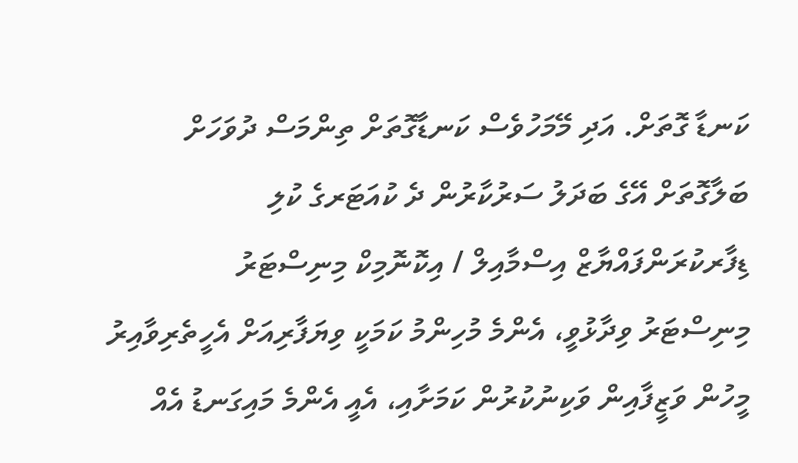ކަނޑާ ގޮތަށް. އަދި މޭމަހުވެސް ކަނޑާގޮތަށް ތިންމަސް ދުވަހަށް ބަލާގޮތަށް އޭގެ ބަދަލު ސަރުކާރުން ދެ ކުއަޓަރގެ ކުލި ޑިފާރކުރަންފައްޔާޒް އިސްމާއިލް / އިކޮނޮމިކް މިނިސްޓަރު
މިނިސްޓަރު ވިދާޅުވީ، އެންމެ މުހިންމު ކަމަކީ ވިޔަފާރިއަށް އެހީތެރިވާއިރު މީހުން ވަޒީފާއިން ވަކިނުކުރުން ކަމަށާއި، އެއީ އެންމެ މައިގަނޑު އެއް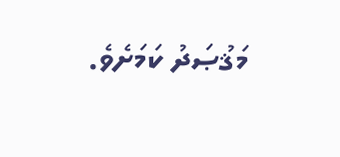މަޤުޞަދު ކަމަށެވެ.